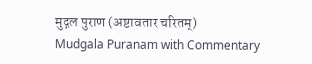मुद्गल पुराण (अष्टावतार चरितम्)
Mudgala Puranam with Commentary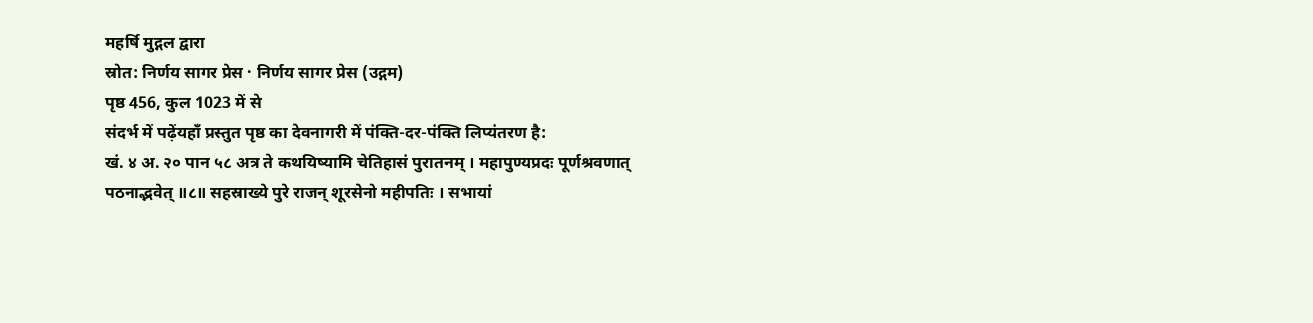महर्षि मुद्गल द्वारा
स्रोत: निर्णय सागर प्रेस · निर्णय सागर प्रेस (उद्गम)
पृष्ठ 456, कुल 1023 में से
संदर्भ में पढ़ेंयहाँ प्रस्तुत पृष्ठ का देवनागरी में पंक्ति-दर-पंक्ति लिप्यंतरण है:
खं. ४ अ. २० पान ५८ अत्र ते कथयिष्यामि चेतिहासं पुरातनम् । महापुण्यप्रदः पूर्णश्रवणात् पठनाद्भवेत् ॥८॥ सहस्राख्ये पुरे राजन् शूरसेनो महीपतिः । सभायां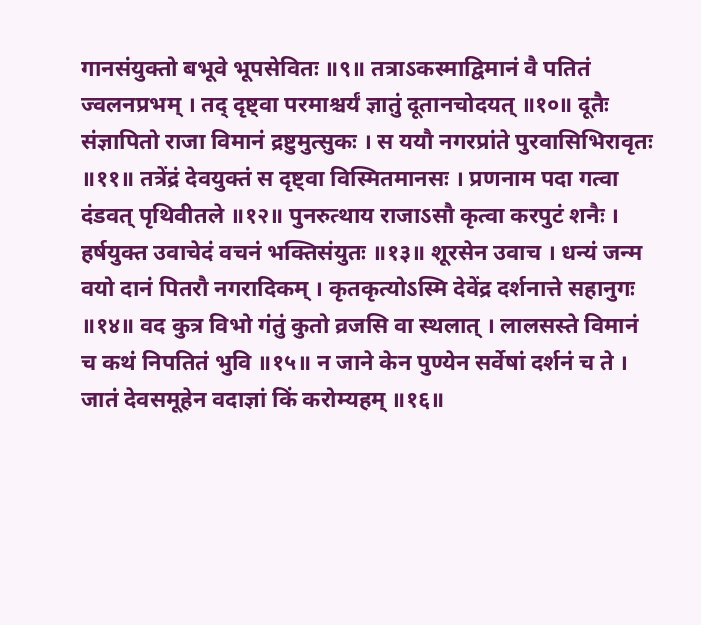गानसंयुक्तो बभूवे भूपसेवितः ॥९॥ तत्राऽकस्माद्विमानं वै पतितं ज्वलनप्रभम् । तद् दृष्ट्वा परमाश्चर्यं ज्ञातुं दूतानचोदयत् ॥१०॥ दूतैः संज्ञापितो राजा विमानं द्रष्टुमुत्सुकः । स ययौ नगरप्रांते पुरवासिभिरावृतः ॥११॥ तत्रेंद्रं देवयुक्तं स दृष्ट्वा विस्मितमानसः । प्रणनाम पदा गत्वा दंडवत् पृथिवीतले ॥१२॥ पुनरुत्थाय राजाऽसौ कृत्वा करपुटं शनैः । हर्षयुक्त उवाचेदं वचनं भक्तिसंयुतः ॥१३॥ शूरसेन उवाच । धन्यं जन्म वयो दानं पितरौ नगरादिकम् । कृतकृत्योऽस्मि देवेंद्र दर्शनात्ते सहानुगः ॥१४॥ वद कुत्र विभो गंतुं कुतो व्रजसि वा स्थलात् । लालसस्ते विमानं च कथं निपतितं भुवि ॥१५॥ न जाने केन पुण्येन सर्वेषां दर्शनं च ते । जातं देवसमूहेन वदाज्ञां किं करोम्यहम् ॥१६॥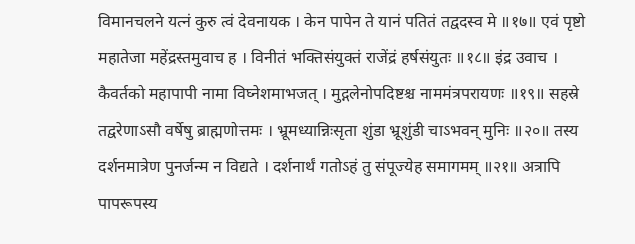विमानचलने यत्नं कुरु त्वं देवनायक । केन पापेन ते यानं पतितं तद्वदस्व मे ॥१७॥ एवं पृष्टो महातेजा महेंद्रस्तमुवाच ह । विनीतं भक्तिसंयुक्तं राजेंद्रं हर्षसंयुतः ॥१८॥ इंद्र उवाच । कैवर्तको महापापी नामा विघ्नेशमाभजत् । मुद्गलेनोपदिष्टश्च नाममंत्रपरायणः ॥१९॥ सहस्रे तद्वरेणाऽसौ वर्षेषु ब्राह्मणोत्तमः । भ्रूमध्यान्निःसृता शुंडा भ्रूशुंडी चाऽभवन् मुनिः ॥२०॥ तस्य दर्शनमात्रेण पुनर्जन्म न विद्यते । दर्शनार्थं गतोऽहं तु संपूज्येह समागमम् ॥२१॥ अत्रापि पापरूपस्य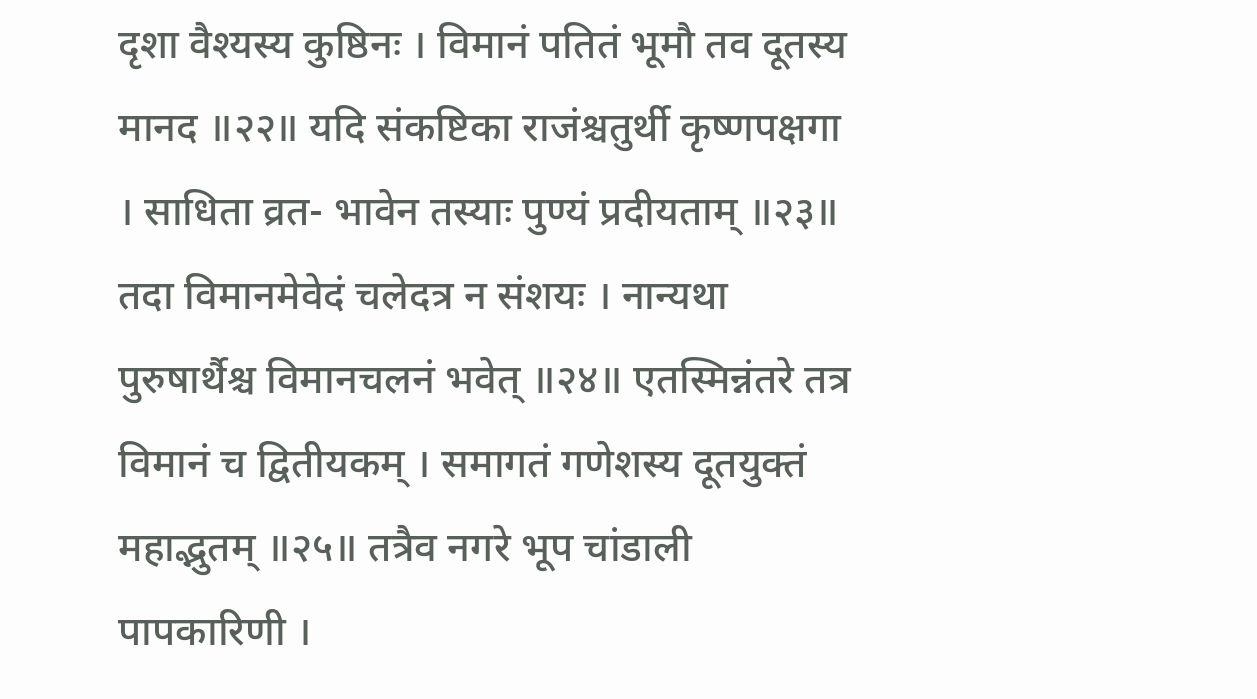दृशा वैश्यस्य कुष्ठिनः । विमानं पतितं भूमौ तव दूतस्य मानद ॥२२॥ यदि संकष्टिका राजंश्चतुर्थी कृष्णपक्षगा । साधिता व्रत- भावेन तस्याः पुण्यं प्रदीयताम् ॥२३॥ तदा विमानमेवेदं चलेदत्र न संशयः । नान्यथा पुरुषार्थैश्च विमानचलनं भवेत् ॥२४॥ एतस्मिन्नंतरे तत्र विमानं च द्वितीयकम् । समागतं गणेशस्य दूतयुक्तं महाद्भुतम् ॥२५॥ तत्रैव नगरे भूप चांडाली पापकारिणी ।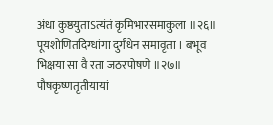अंधा कुष्ठयुताऽत्यंतं कृमिभारसमाकुला ॥२६॥ पूयशोणितदिग्धांगा दुर्गंधेन समावृता । बभूव भिक्षया सा वै रता जठरपोषणे ॥२७॥ पौषकृष्णतृतीयायां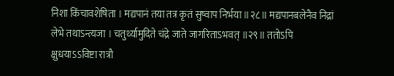निशा किंचावशेषिता । मद्यपानं तया तत्र कृतं सुष्वाप निर्भया ॥२८॥ मद्यपानबलेनैव निद्रां लेभे तथाऽन्त्यजा । चतुर्थ्यामुदिते चंद्रे जाते जागरिताऽभवत् ॥२९॥ ततोऽपि क्षुधयाऽऽविष्टा रात्रौ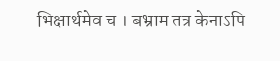भिक्षार्थमेव च । बभ्राम तत्र केनाऽपि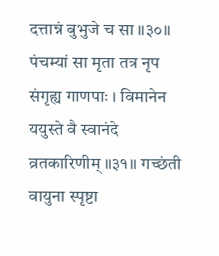दत्तान्नं बुभुजे च सा ॥३०॥ पंचम्यां सा मृता तत्र नृप संगृह्य गाणपाः । विमानेन ययुस्ते वै स्वानंदे व्रतकारिणीम् ॥३१॥ गच्छंती वायुना स्पृष्टा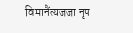विमानैंत्यजजा नृप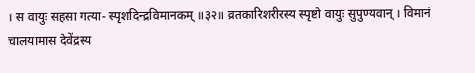। स वायुः सहसा गत्या- स्पृशदिन्द्रविमानकम् ॥३२॥ व्रतकारिशरीरस्य स्पृष्टो वायुः सुपुण्यवान् । विमानं चालयामास देवेंद्रस्य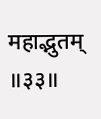महाद्भुतम् ॥३३॥